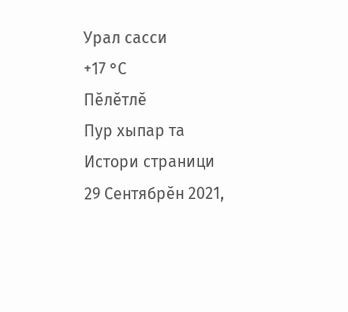Урал сасси
+17 °С
Пӗлӗтлӗ
Пур хыпар та
Истори страници
29 Сентябрӗн 2021,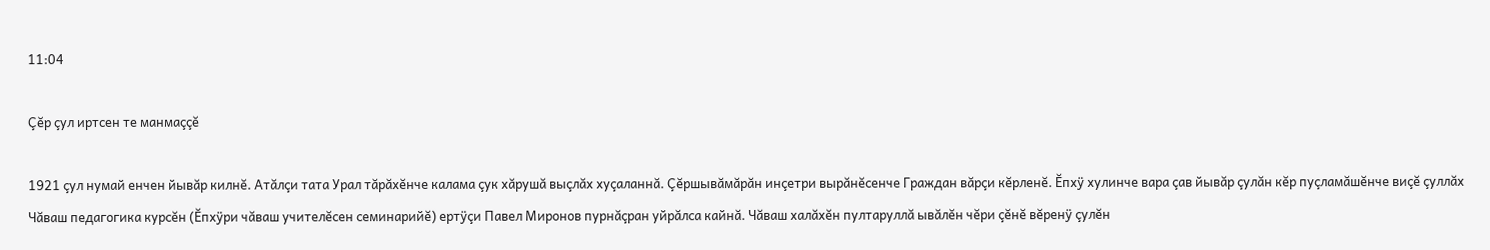11:04

Çĕр çул иртсен те манмаççĕ

1921 çул нумай енчен йывăр килнĕ. Атăлçи тата Урал тăрăхĕнче калама çук хăрушă выçлăх хуçаланнă. Çĕршывăмăрăн инçетри вырăнĕсенче Граждан вăрçи кĕрленĕ. Ĕпхÿ хулинче вара çав йывăр çулăн кĕр пуçламăшĕнче виçĕ çуллăх Чăваш педагогика курсĕн (Ĕпхÿри чăваш учителĕсен семинарийĕ) ертÿçи Павел Миронов пурнăçран уйрăлса кайнă. Чăваш халăхĕн пултаруллă ывăлĕн чĕри çĕнĕ вĕренÿ çулĕн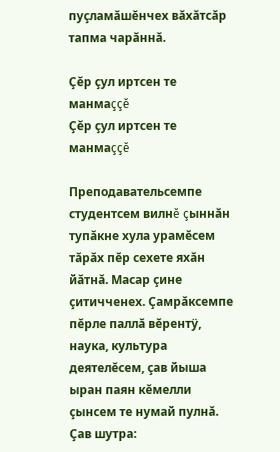пуçламăшĕнчех вăхăтсăр тапма чарăннă.

Çĕр çул иртсен те манмаççĕ
Çĕр çул иртсен те манмаççĕ

Преподавательсемпе студентсем вилнĕ çыннăн тупăкне хула урамĕсем тăрăх пĕр сехете яхăн йăтнă. Масар çине çитичченех. Çамрăксемпе пĕрле паллă вĕрентÿ, наука, культура деятелĕсем, çав йыша ыран паян кĕмелли çынсем те нумай пулнă. Çав шутра: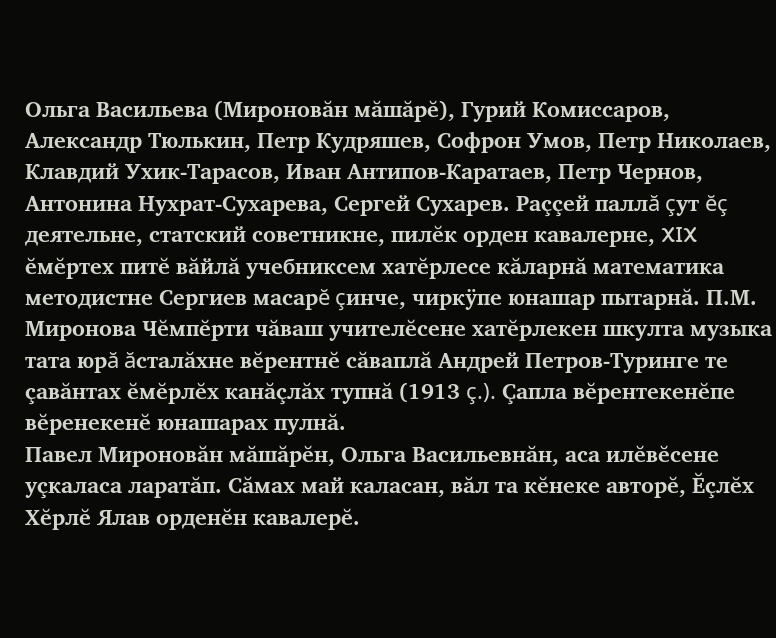Ольга Васильева (Мироновăн мăшăрĕ), Гурий Комиссаров, Александр Тюлькин, Петр Кудряшев, Софрон Умов, Петр Николаев, Клавдий Ухик-Тарасов, Иван Антипов-Каратаев, Петр Чернов, Антонина Нухрат-Сухарева, Сергей Сухарев. Раççей паллă çут ĕç деятельне, статский советникне, пилĕк орден кавалерне, XIX ĕмĕртех питĕ вăйлă учебниксем хатĕрлесе кăларнă математика методистне Сергиев масарĕ çинче, чиркÿпе юнашар пытарнă. П.М. Миронова Чĕмпĕрти чăваш учителĕсене хатĕрлекен шкулта музыка тата юрă ăсталăхне вĕрентнĕ сăваплă Андрей Петров-Туринге те çавăнтах ĕмĕрлĕх канăçлăх тупнă (1913 ç.). Çапла вĕрентекенĕпе вĕренекенĕ юнашарах пулнă.
Павел Мироновăн мăшăрĕн, Ольга Васильевнăн, аса илĕвĕсене уçкаласа ларатăп. Сăмах май каласан, вăл та кĕнеке авторĕ, Ĕçлĕх Хĕрлĕ Ялав орденĕн кавалерĕ.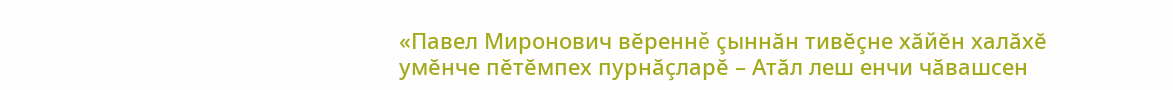«Павел Миронович вĕреннĕ çыннăн тивĕçне хăйĕн халăхĕ умĕнче пĕтĕмпех пурнăçларĕ – Атăл леш енчи чăвашсен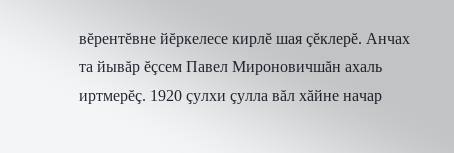вĕрентĕвне йĕркелесе кирлĕ шая çĕклерĕ. Анчах та йывăр ĕçсем Павел Мироновичшăн ахаль иртмерĕç. 1920 çулхи çулла вăл хăйне начар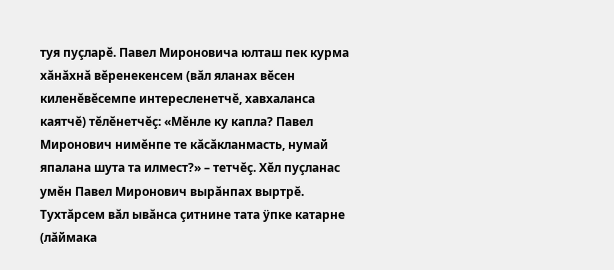туя пуçларĕ. Павел Мироновича юлташ пек курма хăнăхнă вĕренекенсем (вăл яланах вĕсен киленĕвĕсемпе интересленетчĕ, хавхаланса каятчĕ) тĕлĕнетчĕç: «Мĕнле ку капла? Павел Миронович нимĕнпе те кăсăкланмасть, нумай япалана шута та илмест?» – тетчĕç. Хĕл пуçланас умĕн Павел Миронович вырăнпах выртрĕ. Тухтăрсем вăл ывăнса çитнине тата ÿпке катарне (лăймака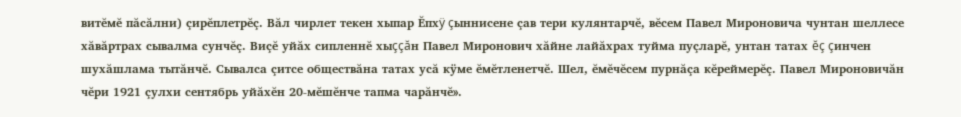витĕмĕ пăсăлни) çирĕплетрĕç. Вăл чирлет текен хыпар Ĕпхÿ çыннисене çав тери кулянтарчĕ, вĕсем Павел Мироновича чунтан шеллесе хăвăртрах сывалма сунчĕç. Виçĕ уйăх сипленнĕ хыççăн Павел Миронович хăйне лайăхрах туйма пуçларĕ, унтан татах ĕç çинчен шухăшлама тытăнчĕ. Сывалса çитсе обществăна татах усă кÿме ĕмĕтленетчĕ. Шел, ĕмĕчĕсем пурнăçа кĕреймерĕç. Павел Мироновичăн чĕри 1921 çулхи сентябрь уйăхĕн 20-мĕшĕнче тапма чарăнчĕ».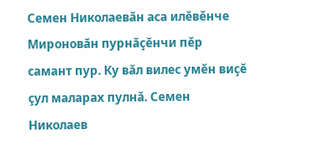Семен Николаевăн аса илĕвĕнче Мироновăн пурнăçĕнчи пĕр самант пур. Ку вăл вилес умĕн виçĕ çул маларах пулнă. Семен Николаев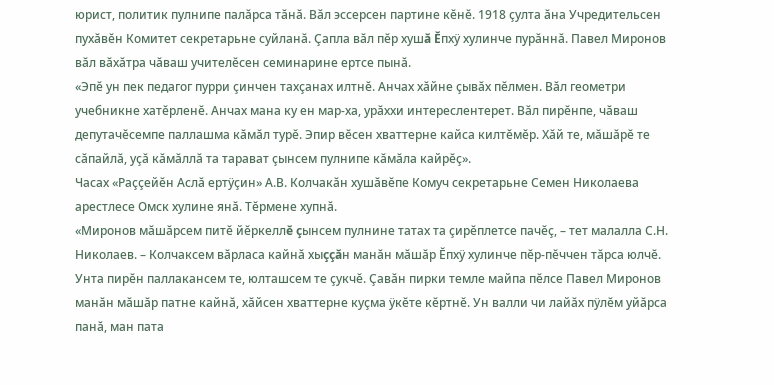юрист, политик пулнипе палăрса тăнă. Вăл эссерсен партине кĕнĕ. 1918 çулта ăна Учредительсен пухăвĕн Комитет секретарьне суйланă. Çапла вăл пĕр хушă Ĕпхÿ хулинче пурăннă. Павел Миронов вăл вăхăтра чăваш учителĕсен семинарине ертсе пынă.
«Эпĕ ун пек педагог пурри çинчен тахçанах илтнĕ. Анчах хăйне çывăх пĕлмен. Вăл геометри учебникне хатĕрленĕ. Анчах мана ку ен мар-ха, урăххи интереслентерет. Вăл пирĕнпе, чăваш депутачĕсемпе паллашма кăмăл турĕ. Эпир вĕсен хваттерне кайса килтĕмĕр. Хăй те, мăшăрĕ те сăпайлă, уçă кăмăллă та тарават çынсем пулнипе кăмăла кайрĕç».
Часах «Раççейĕн Аслă ертÿçин» А.В. Колчакăн хушăвĕпе Комуч секретарьне Семен Николаева арестлесе Омск хулине янă. Тĕрмене хупнă.
«Миронов мăшăрсем питĕ йĕркеллĕ çынсем пулнине татах та çирĕплетсе пачĕç, – тет малалла С.Н. Николаев. – Колчаксем вăрласа кайнă хыççăн манăн мăшăр Ĕпхÿ хулинче пĕр-пĕччен тăрса юлчĕ. Унта пирĕн паллакансем те, юлташсем те çукчĕ. Çавăн пирки темле майпа пĕлсе Павел Миронов манăн мăшăр патне кайнă, хăйсен хваттерне куçма ÿкĕте кĕртнĕ. Ун валли чи лайăх пÿлĕм уйăрса панă, ман пата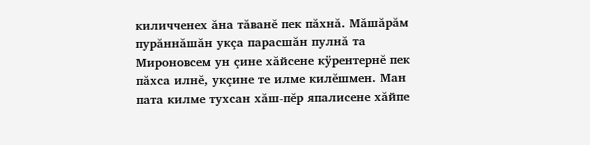киличченех ăна тăванĕ пек пăхнă. Мăшăрăм пурăннăшăн укçа парасшăн пулнă та Мироновсем ун çине хăйсене кÿрентернĕ пек пăхса илнĕ, укçине те илме килĕшмен. Ман пата килме тухсан хăш-пĕр япалисене хăйпе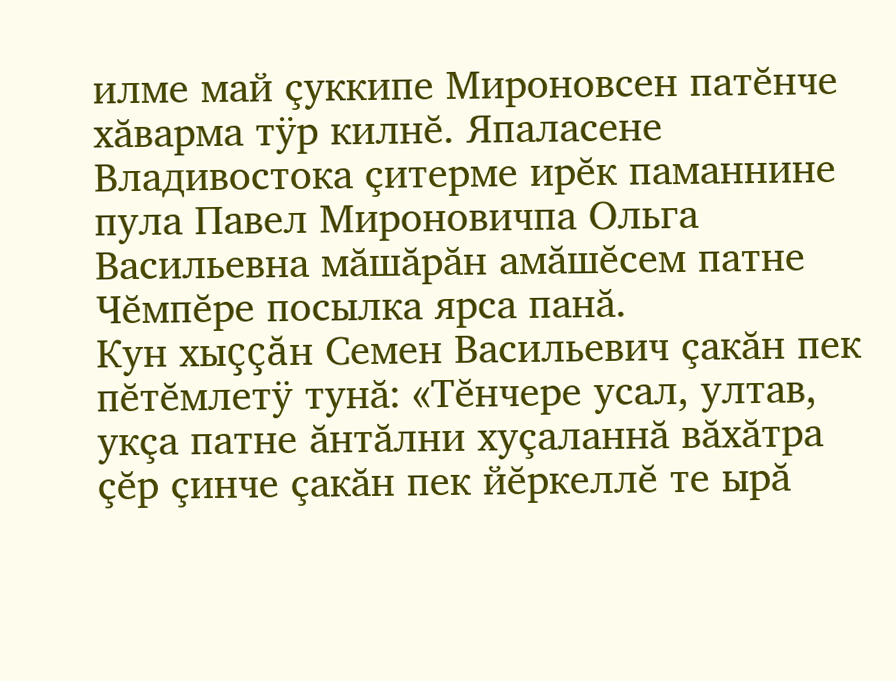илме май çуккипе Мироновсен патĕнче хăварма тÿр килнĕ. Япаласене Владивостока çитерме ирĕк паманнине пула Павел Мироновичпа Ольга Васильевна мăшăрăн амăшĕсем патне Чĕмпĕре посылка ярса панă.
Кун хыççăн Семен Васильевич çакăн пек пĕтĕмлетÿ тунă: «Тĕнчере усал, ултав, укçа патне ăнтăлни хуçаланнă вăхăтра çĕр çинче çакăн пек йĕркеллĕ те ырă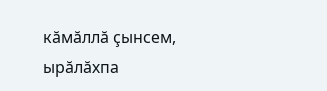кăмăллă çынсем, ырăлăхпа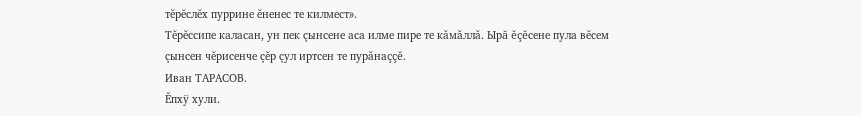тĕрĕслĕх пуррине ĕненес те килмест».
Тĕрĕссипе каласан, ун пек çынсене аса илме пире те кăмăллă. Ырă ĕçĕсене пула вĕсем çынсен чĕрисенче çĕр çул иртсен те пурăнаççĕ.
Иван ТАРАСОВ.
Ĕпхÿ хули.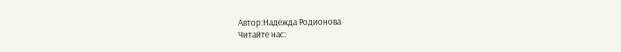Автор:Надежда Родионова
Читайте нас: